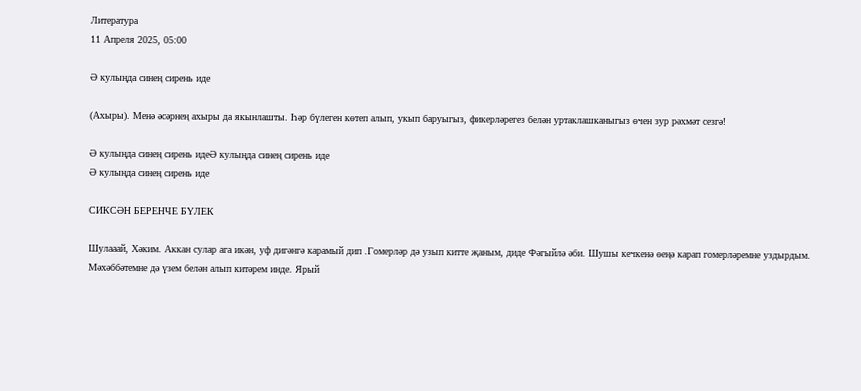Литература
11 Апреля 2025, 05:00

Ә кулыңда синең сирень иде

(Ахыры). Менә әсәрнең ахыры да якынлашты. Һәр бүлеген көтеп алып, укып баруыгыз, фикерләрегез белән уртаклашканыгыз өчен зур рәхмәт сезгә!

Ә кулыңда синең сирень идеӘ кулыңда синең сирень иде
Ә кулыңда синең сирень иде

СИКСӘН БЕРЕНЧЕ БҮЛЕК

Шулааай, Хәким. Аккан сулар ага икән, уф дигәнгә карамый дип .Гомерләр дә узып китте җаным, диде Фәгыйлә әби. Шушы кечкенә өеңә карап гомерләремне уздырдым. Мәхәббәтемне дә үзем белән алып китәрем инде. Ярый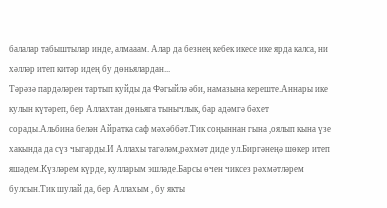балалар табыштылар инде, алмааам. Алар да безнең кебек икесе ике ярда калса, ни хәлләр итеп китәр идең бу дөньялардан...
Тәрәзә пардәләрен тартып куйды да Фәгыйлә әби, намазына кереште.Аннары ике кулын күтәреп, бер Аллахтан дөньяга тынычлык, бар адәмгә бәхет сорады.Альбина белән Айратка саф мәхәббәт.Тик соңыннан гына ,оялып кына үзе хакында да сүз чыгарды.И Аллахы тагәләм,рәхмәт диде ул.Биргәнеңә шөкер итеп яшәдем.Күзләрем күрде, кулларым эшләде.Барсы өчен чиксез рәхмәтләрем булсын.Тик шулай да, бер Аллахым , бу якты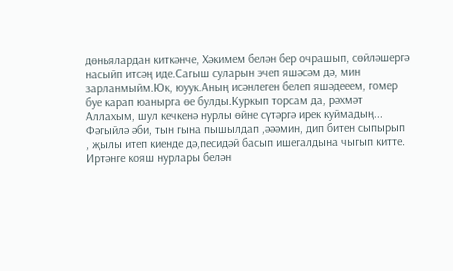дөньялардан киткәнче, Хәкимем белән бер очрашып, сөйләшергә насыйп итсәң иде.Сагыш суларын эчеп яшәсәм дә, мин зарланмыйм.Юк, юуук.Аның исәнлеген белеп яшәдееем, гомер буе карап юанырга өе булды.Куркып торсам да, рәхмәт Аллахым, шул кечкенә нурлы өйне сүтәргә ирек куймадың...
Фәгыйлә әби, тын гына пышылдап ,әәәмин, дип битен сыпырып , җылы итеп киенде дә,песидәй басып ишегалдына чыгып китте.
Иртәнге кояш нурлары белән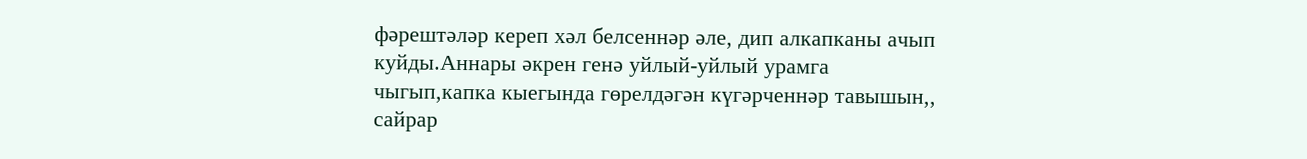фәрештәләр кереп хәл белсеннәр әле, дип алкапканы ачып куйды.Аннары әкрен генә уйлый-уйлый урамга чыгып,капка кыегында гөрелдәгән күгәрченнәр тавышын,, сайрар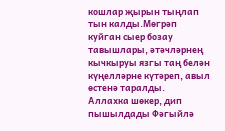кошлар җырын тыңлап тын калды.Мөгрәп куйган сыер бозау тавышлары, әтәчләрнең кычкыруы язгы таң белән күңелләрне күтәреп, авыл өстенә таралды.
Аллахка шөкер, дип пышылдады Фәгыйлә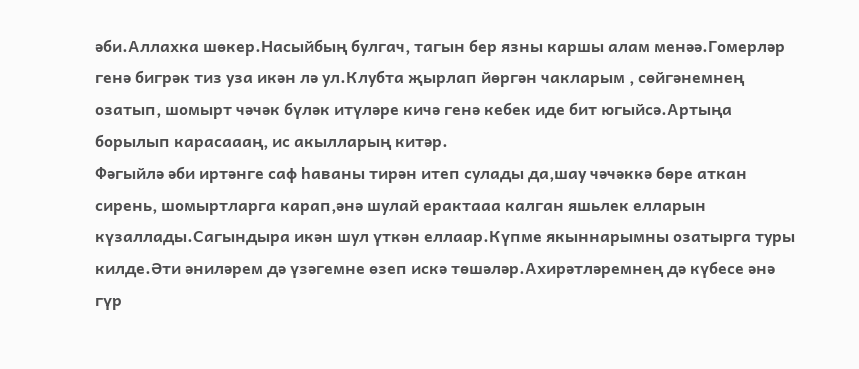әби.Аллахка шөкер.Насыйбың булгач, тагын бер язны каршы алам менәә.Гомерләр генә бигрәк тиз уза икән лә ул.Клубта җырлап йөргән чакларым , сөйгәнемнең озатып, шомырт чәчәк бүләк итүләре кичә генә кебек иде бит югыйсә.Артыңа борылып карасаааң, ис акылларың китәр.
Фәгыйлә әби иртәнге саф һаваны тирән итеп сулады да,шау чәчәккә бөре аткан сирень, шомыртларга карап,әнә шулай ерактааа калган яшьлек елларын күзаллады.Сагындыра икән шул үткән еллаар.Күпме якыннарымны озатырга туры килде.Әти әниләрем дә үзәгемне өзеп искә төшәләр.Ахирәтләремнең дә күбесе әнә гүр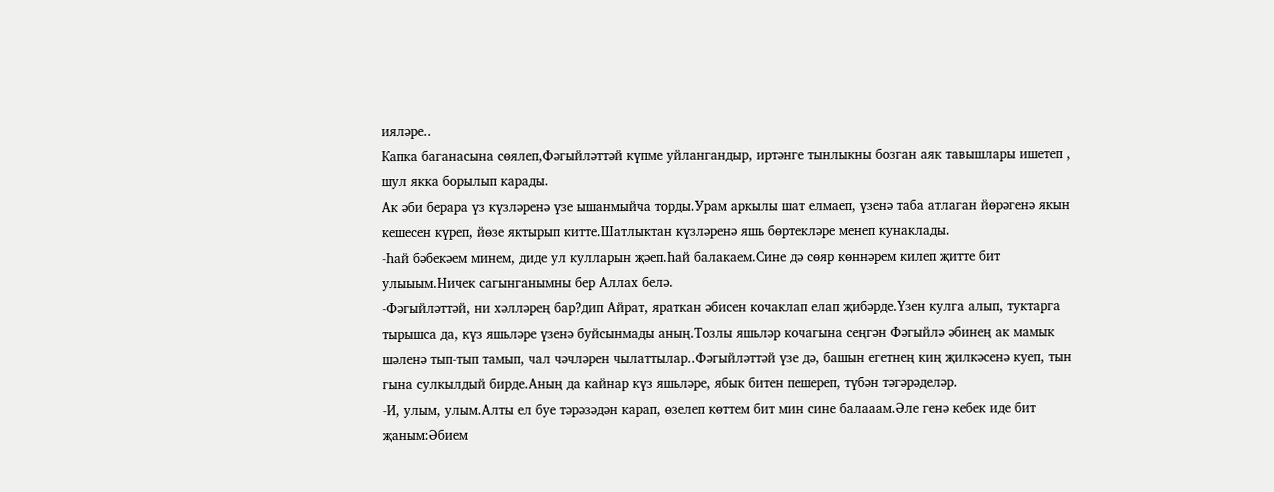ияләре..
Капка баганасына сөялеп,Фәгыйләттәй күпме уйлангандыр, иртәнге тынлыкны бозган аяк тавышлары ишетеп , шул якка борылып карады.
Ак әби берара үз күзләренә үзе ышанмыйча торды.Урам аркылы шат елмаеп, үзенә таба атлаган йөрәгенә якын кешесен күреп, йөзе яктырып китте.Шатлыктан күзләренә яшь бөртекләре менеп кунаклады.
-Һай бәбекәем минем, диде ул кулларын җәеп.Һай балакаем.Сине дә сөяр көннәрем килеп җитте бит улыыым.Ничек сагынганымны бер Аллах белә.
-Фәгыйләттәй, ни хәлләрең бар?дип Айрат, яраткан әбисен кочаклап елап җибәрде.Үзен кулга алып, туктарга тырышса да, күз яшьләре үзенә буйсынмады аның.Тозлы яшьләр кочагына сеңгән Фәгыйлә әбинең ак мамык шәленә тып-тып тамып, чал чәчләрен чылаттылар..Фәгыйләттәй үзе дә, башын егетнең киң җилкәсенә куеп, тын гына сулкылдый бирде.Аның да кайнар күз яшьләре, ябык битен пешереп, түбән тәгәрәделәр.
-И, улым, улым.Алты ел буе тәрәзәдән карап, өзелеп көттем бит мин сине балааам.Әле генә кебек иде бит җаным:Әбием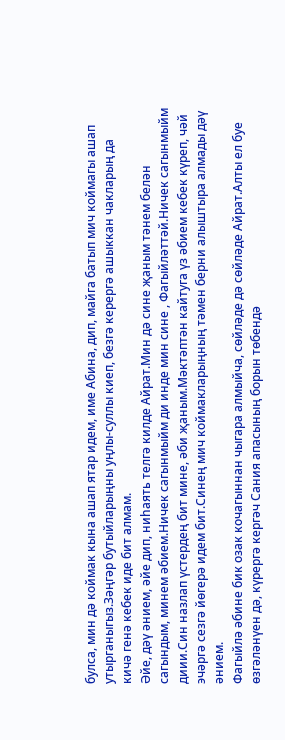булса, мин дә коймак кына ашап ятар идем, име Абина, дип, майга батып мич коймагы ашап утырганыгыз.Зәңгәр бутыйларыңны уңлы-суллы киеп, безгә керергә ашыккан чакларың да кичә генә кебек иде бит алмам.
Әйе, дәү әнием, әйе дип, ниһаять телгә килде Айрат.Мин дә сине җаным тәнем белән сагындым, минем әбием.Ничек сагынмыйм ди инде мин сине , Фагыйләттәй.Ничек сагынмыйм диии.Син назлап үстердең бит мине, әби җаным.Мәктәптән кайтуга үз әбием кебек күреп, чәй эчәргә сезгә йөгерә идем бит.Синең мич коймакларыңның тәмен берни алыштыра алмады дәү әнием.
Фагыйлә әбине бик озак кочагыннан чыгара алмыйча, сөйләде дә сөйләде Айрат.Алты ел буе өзгәләнүен дә, күрергә кергәч Сания апасының борын төбендә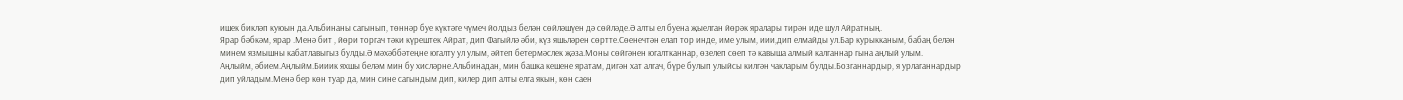ишек бикләп куюын да.Альбинаны сагынып, төннәр буе күктәге чүмеч йолдыз белән сөйләшүен дә сөйләде.Ә алты ел буена җыелган йөрәк яралары тирән иде шул Айратның.
Ярар бәбкәм, ярар .Менә бит , йөри торгач тәки күрештек Айрат, дип Фагыйлә әби, күз яшьләрен сөртте.Сөенечтән елап тор инде, име улым, иии,дип елмайды ул.Бар курыкканым, бабаң белән минем язмышны кабатлавыгыз булды.Ә мәхәббәтеңне югалту ул улым, әйтеп бетермәслек җәза.Моны сөйгәнен югалтканнар, өзелеп сөеп тә кавыша алмый калганнар гына аңлый улым.
Аңлыйм, әбием.Аңлыйм.Бииик яхшы беләм мин бу хисләрне.Альбинадан, мин башка кешене яратам, дигән хат алгач, бүре булып улыйсы килгән чакларым булды.Бозганнардыр, я урлаганнардыр дип уйладым.Менә бер көн туар да, мин сине сагындым дип, килер дип алты елга якын, көн саен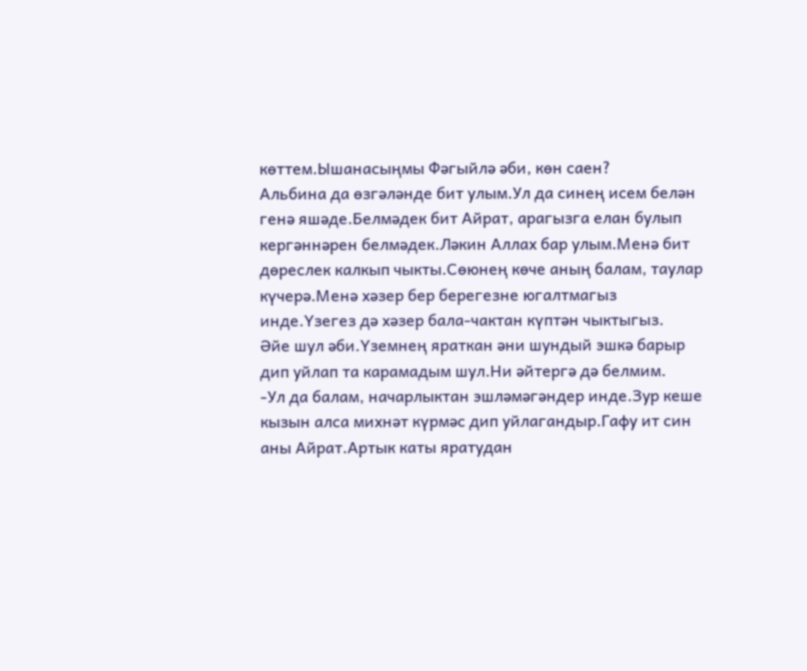көттем.Ышанасыңмы Фәгыйлә әби, көн саен?
Альбина да өзгәләнде бит улым.Ул да синең исем белән генә яшәде.Белмәдек бит Айрат, арагызга елан булып кергәннәрен белмәдек.Ләкин Аллах бар улым.Менә бит дөреслек калкып чыкты.Сөюнең көче аның балам, таулар күчерә.Менә хәзер бер берегезне югалтмагыз инде.Үзегез дә хәзер бала-чактан күптән чыктыгыз.
Әйе шул әби.Үземнең яраткан әни шундый эшкә барыр дип уйлап та карамадым шул.Ни әйтергә дә белмим.
-Ул да балам, начарлыктан эшләмәгәндер инде.Зур кеше кызын алса михнәт күрмәс дип уйлагандыр.Гафу ит син аны Айрат.Артык каты яратудан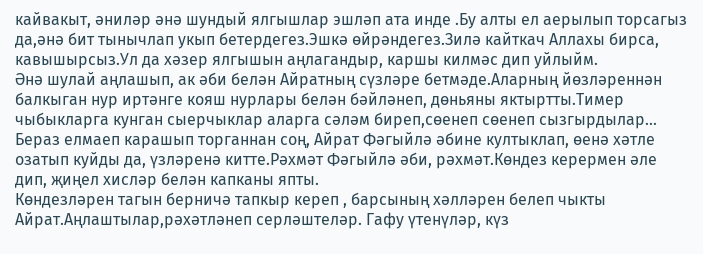кайвакыт, әниләр әнә шундый ялгышлар эшләп ата инде .Бу алты ел аерылып торсагыз да,әнә бит тынычлап укып бетердегез.Эшкә өйрәндегез.Зилә кайткач Аллахы бирса, кавышырсыз.Ул да хәзер ялгышын аңлагандыр, каршы килмәс дип уйлыйм.
Әнә шулай аңлашып, ак әби белән Айратның сүзләре бетмәде.Аларның йөзләреннән балкыган нур иртәнге кояш нурлары белән бәйләнеп, дөньяны яктыртты.Тимер чыбыкларга кунган сыерчыклар аларга сәләм биреп,сөенеп сөенеп сызгырдылар...
Бераз елмаеп карашып торганнан соң, Айрат Фәгыйлә әбине култыклап, өенә хәтле озатып куйды да, үзләренә китте.Рәхмәт Фәгыйлә әби, рәхмәт.Көндез керермен әле дип, җиңел хисләр белән капканы япты.
Көндезләрен тагын берничә тапкыр кереп , барсының хәлләрен белеп чыкты Айрат.Аңлаштылар,рәхәтләнеп серләштеләр. Гафу үтенүләр, күз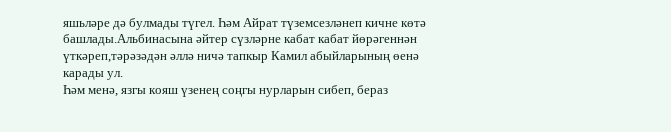яшьләре дә булмады түгел. Һәм Айрат түземсезләнеп кичне көтә башлады.Альбинасына әйтер сүзләрне кабат кабат йөрәгеннән үткәреп,тәрәзәдән әллә ничә тапкыр Камил абыйларының өенә карады ул.
Һәм менә, язгы кояш үзенең соңгы нурларын сибеп, бераз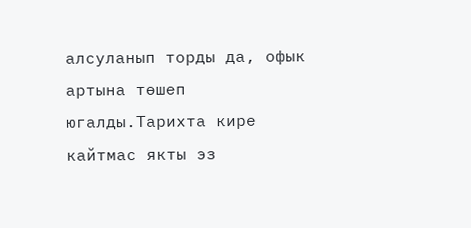алсуланып торды да, офык артына төшеп югалды.Тарихта кире кайтмас якты эз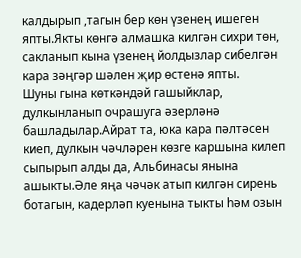калдырып ,тагын бер көн үзенең ишеген япты.Якты көнгә алмашка килгән сихри төн, сакланып кына үзенең йолдызлар сибелгән кара зәңгәр шәлен җир өстенә япты.
Шуны гына көткәндәй гашыйклар, дулкынланып очрашуга әзерләнә башладылар.Айрат та, юка кара пәлтәсен киеп, дулкын чәчләрен көзге каршына килеп сыпырып алды да, Альбинасы янына ашыкты.Әле яңа чәчәк атып килгән сирень ботагын, кадерләп куенына тыкты һәм озын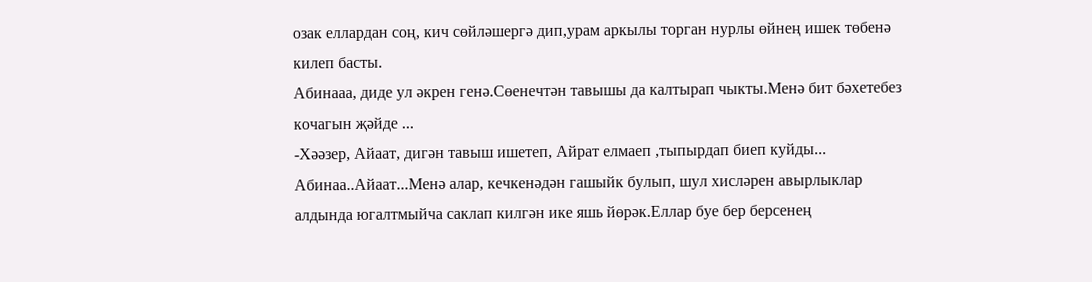озак еллардан соң, кич сөйләшергә дип,урам аркылы торган нурлы өйнең ишек төбенә килеп басты.
Абинааа, диде ул әкрен генә.Сөенечтән тавышы да калтырап чыкты.Менә бит бәхетебез кочагын җәйде ...
-Хәәзер, Айаат, дигән тавыш ишетеп, Айрат елмаеп ,тыпырдап биеп куйды...
Абинаа..Айаат...Менә алар, кечкенәдән гашыйк булып, шул хисләрен авырлыклар алдында югалтмыйча саклап килгән ике яшь йөрәк.Еллар буе бер берсенең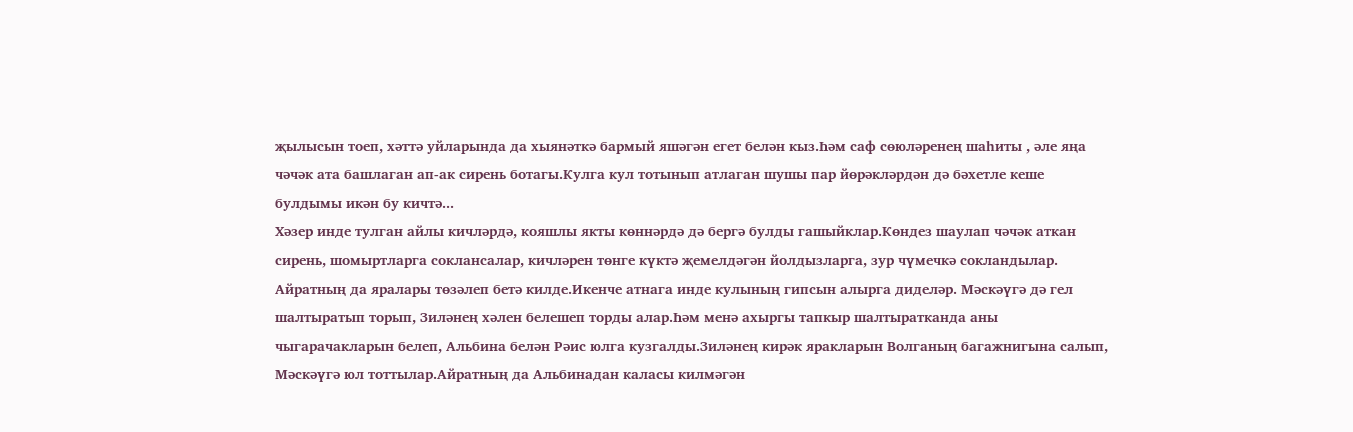җылысын тоеп, хәттә уйларында да хыянәткә бармый яшәгән егет белән кыз.Һәм саф сөюләренең шаһиты , әле яңа чәчәк ата башлаган ап-ак сирень ботагы.Кулга кул тотынып атлаган шушы пар йөрәкләрдән дә бәхетле кеше булдымы икән бу кичтә...
Хәзер инде тулган айлы кичләрдә, кояшлы якты көннәрдә дә бергә булды гашыйклар.Көндез шаулап чәчәк аткан сирень, шомыртларга соклансалар, кичләрен төнге күктә җемелдәгән йолдызларга, зур чүмечкә сокландылар.
Айратның да яралары төзәлеп бетә килде.Икенче атнага инде кулының гипсын алырга диделәр. Мәскәүгә дә гел шалтыратып торып, Зиләнең хәлен белешеп торды алар.Һәм менә ахыргы тапкыр шалтыратканда аны чыгарачакларын белеп, Альбина белән Рәис юлга кузгалды.Зиләнең кирәк яракларын Волганың багажнигына салып, Мәскәүгә юл тоттылар.Айратның да Альбинадан каласы килмәгән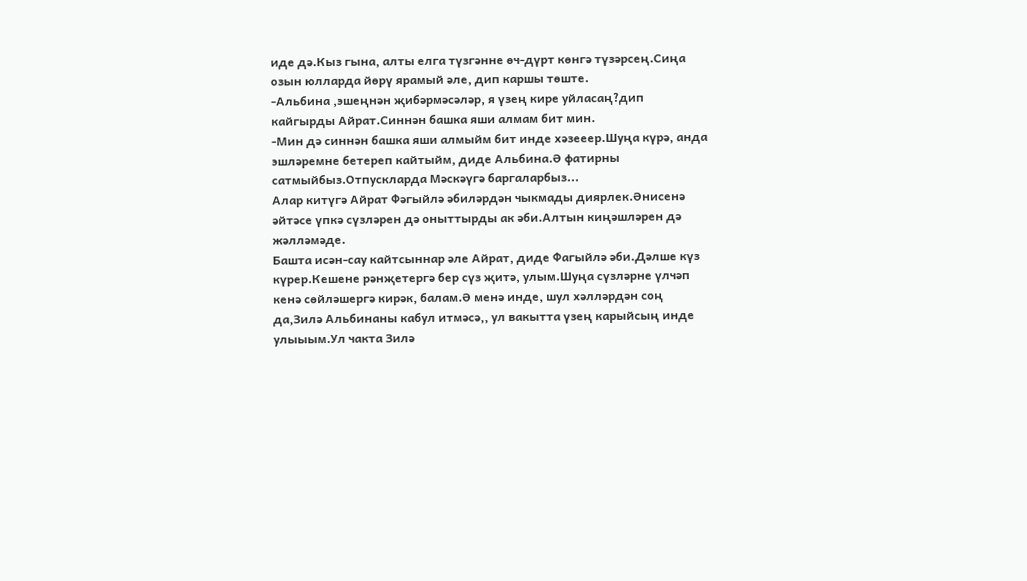иде дә.Кыз гына, алты елга түзгәнне өч-дүрт көнгә түзәрсең.Сиңа озын юлларда йөрү ярамый әле, дип каршы төште.
-Альбина ,эшеңнән җибәрмәсәләр, я үзең кире уйласаң?дип кайгырды Айрат.Синнән башка яши алмам бит мин.
-Мин дә синнән башка яши алмыйм бит инде хәзееер.Шуңа күрә, анда эшләремне бетереп кайтыйм, диде Альбина.Ә фатирны сатмыйбыз.Отпускларда Мәскәүгә баргаларбыз...
Алар китүгә Айрат Фәгыйлә әбиләрдән чыкмады диярлек.Әнисенә әйтәсе үпкә сүзләрен дә оныттырды ак әби.Алтын киңәшләрен дә жәлләмәде.
Башта исән-сау кайтсыннар әле Айрат, диде Фагыйлә әби.Дәлше күз күрер.Кешене рәнҗетергә бер сүз җитә, улым.Шуңа сүзләрне үлчәп кенә сөйләшергә кирәк, балам.Ә менә инде, шул хәлләрдән соң да,Зилә Альбинаны кабул итмәсә,, ул вакытта үзең карыйсың инде улыыым.Ул чакта Зилә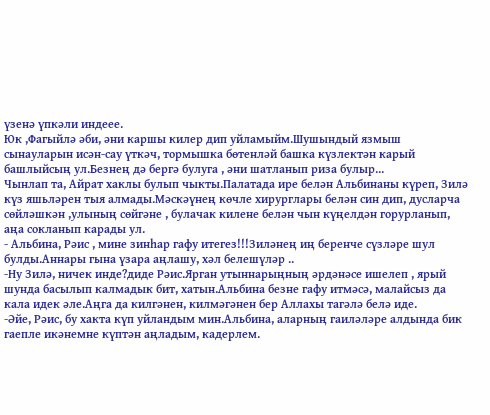үзенә үпкәли индеее.
Юк ,Фагыйлә әби, әни каршы килер дип уйламыйм.Шушындый язмыш сынауларын исән-сау үткәч, тормышка бөтенләй башка күзлектән карый башлыйсың ул.Безнең дә бергә булуга , әни шатланып риза булыр...
Чынлап та, Айрат хаклы булып чыкты.Палатада ире белән Альбинаны күреп, Зилә күз яшьләрен тыя алмады.Мәскәүнең көчле хирурглары белән син дип, дусларча сөйләшкән ,улының сөйгәне , булачак килене белән чын күңелдән горурланып, аңа сокланып карады ул.
- Альбина, Рәис , мине зинһар гафу итегез!!!Зиләнең иң беренче сүзләре шул булды.Аннары гына үзара аңлашу, хәл белешүләр ..
-Ну Зилә, ничек инде?диде Рәис.Ярган утыннарыңның әрдәнәсе ишелеп , ярый шунда басылып калмадык бит, хатын.Альбина безне гафу итмәсә, малайсыз да кала идек әле.Аңга да килгәнен, килмәгәнен бер Аллахы тагәлә белә иде.
-Әйе, Рәис, бу хакта күп уйландым мин.Альбина, аларның гаиләләре алдында бик гаепле икәнемне күптән аңладым, кадерлем.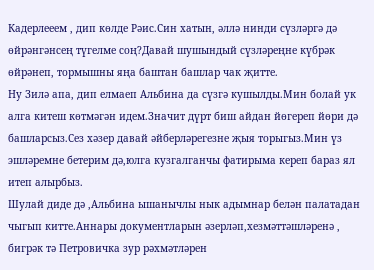Кадерлееем , дип көлде Рәис.Син хатын, әллә нинди сүзләргә дә өйрәнгәнсең түгелме соң?Давай шушындый сүзләреңне күбрәк өйрәнеп, тормышны яңа баштан башлар чак җитте.
Ну Зилә апа, дип елмаеп Альбина да сүзгә кушылды.Мин болай ук алга китеш көтмәгән идем.Значит дүрт биш айдан йөгереп йөри дә башларсыз.Сез хәзер давай әйберләрегезне җыя торыгыз.Мин үз эшләремне бетерим дә,юлга кузгалганчы фатирыма кереп бараз ял итеп алырбыз.
Шулай диде дә ,Альбина ышанычлы нык адымнар белән палатадан чыгып китте.Аннары документларын әзерләп,хезмәттәшләренә , бигрәк тә Петровичка зур рәхмәтләрен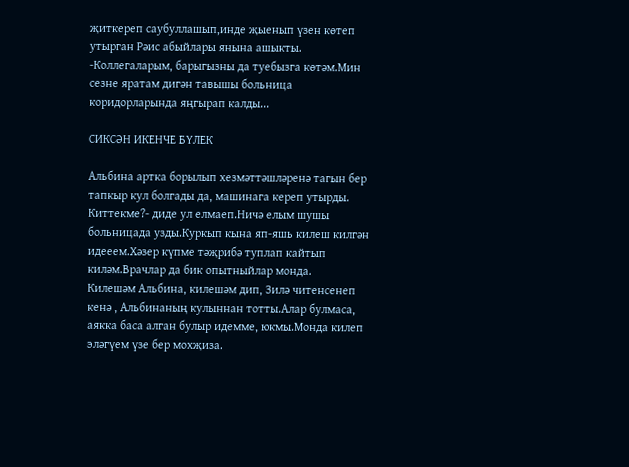җиткереп саубуллашып,инде җыенып үзен көтеп утырган Рәис абыйлары янына ашыкты.
-Коллегаларым, барыгызны да туебызга көтәм.Мин сезне яратам дигән тавышы больница коридорларында яңгырап калды...

СИКСӘН ИКЕНЧЕ БҮЛЕК

Альбина артка борылып хезмәттәшләренә тагын бер тапкыр кул болгады да, машинага кереп утырды.
Киттекме?- диде ул елмаеп.Ничә елым шушы больницада узды.Куркып кына яп-яшь килеш килгән идееем.Хәзер күпме тәҗрибә туплап кайтып киләм.Врачлар да бик опытныйлар монда.
Килешәм Альбина, килешәм дип, Зилә читенсенеп кенә , Альбинаның кулыннан тотты.Алар булмаса, аякка баса алган булыр идемме, юкмы.Монда килеп эләгүем үзе бер мохҗиза.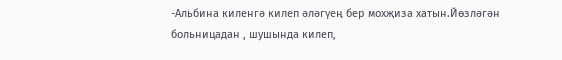-Альбина киленгә килеп әләгүең бер мохҗиза хатын.Йөзләгән больницадан , шушында килеп,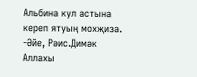Альбина кул астына кереп ятуың мохҗиза.
-Әйе, Рәис.Димәк Аллахы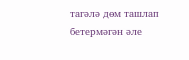тагәлә дөм ташлап бетермәгән әле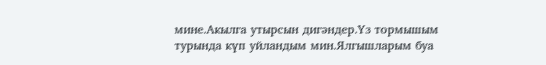мине.Акылга утырсын дигәндер.Үз тормышым турында күп уйландым мин.Ялгышларым буа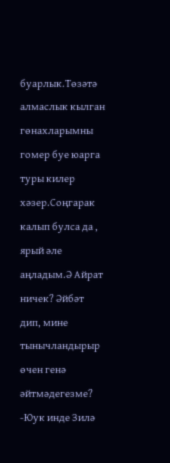буарлык.Төзәтә алмаслык кылган гөнахларымны гомер буе юарга туры килер хәзер.Соңгарак калып булса да , ярый әле аңладым.Ә Айрат ничек? Әйбәт дип, мине тынычландырыр өчен генә әйтмәдегезме?
-Юук инде Зилә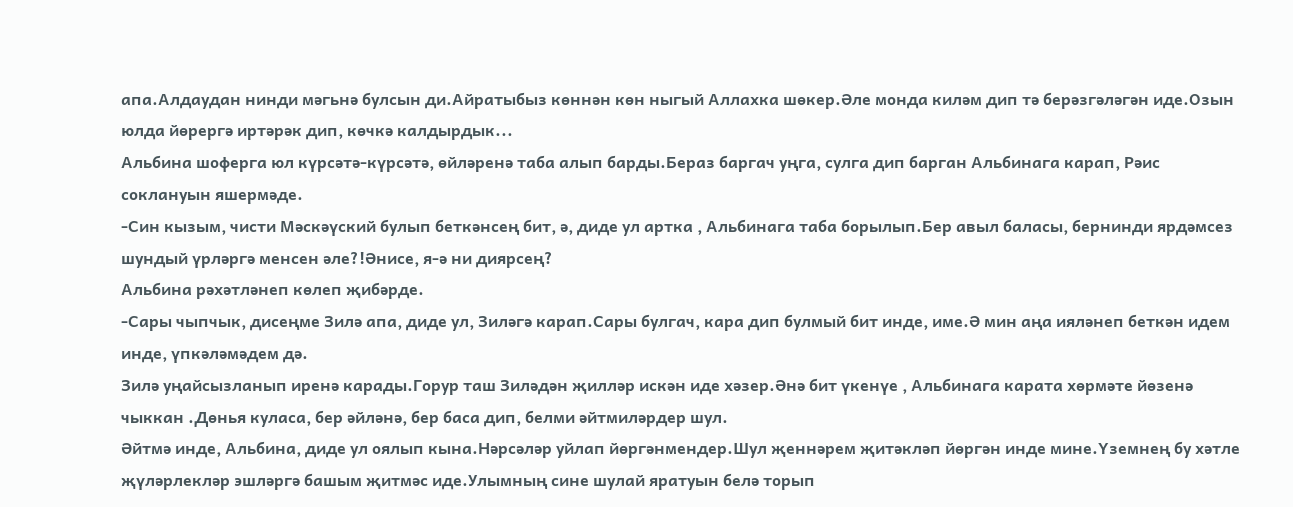апа.Алдаудан нинди мәгьнә булсын ди.Айратыбыз көннән көн ныгый Аллахка шөкер.Әле монда киләм дип тә берәзгәләгән иде.Озын юлда йөрергә иртәрәк дип, көчкә калдырдык...
Альбина шоферга юл күрсәтә-күрсәтә, өйләренә таба алып барды.Бераз баргач уңга, сулга дип барган Альбинага карап, Рәис соклануын яшермәде.
-Син кызым, чисти Мәскәүский булып беткәнсең бит, ә, диде ул артка , Альбинага таба борылып.Бер авыл баласы, бернинди ярдәмсез шундый үрләргә менсен әле?!Әнисе, я-ә ни диярсең?
Альбина рәхәтләнеп көлеп җибәрде.
-Сары чыпчык, дисеңме Зилә апа, диде ул, Зиләгә карап.Сары булгач, кара дип булмый бит инде, име.Ә мин аңа ияләнеп беткән идем инде, үпкәләмәдем дә.
Зилә уңайсызланып иренә карады.Горур таш Зиләдән җилләр искән иде хәзер.Әнә бит үкенүе , Альбинага карата хөрмәте йөзенә чыккан .Дөнья куласа, бер әйләнә, бер баса дип, белми әйтмиләрдер шул.
Әйтмә инде, Альбина, диде ул оялып кына.Нәрсәләр уйлап йөргәнмендер.Шул җеннәрем җитәкләп йөргән инде мине.Үземнең бу хәтле җүләрлекләр эшләргә башым җитмәс иде.Улымның сине шулай яратуын белә торып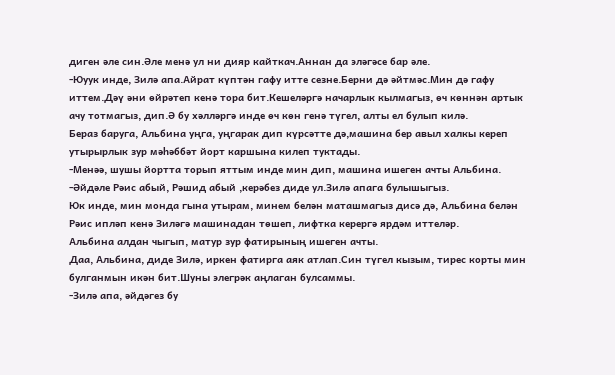диген әле син.Әле менә ул ни дияр кайткач.Аннан да эләгәсе бар әле.
-Юуук инде, Зилә апа.Айрат күптән гафу итте сезне.Берни дә әйтмәс.Мин дә гафу иттем.Дәү әни өйрәтеп кенә тора бит.Кешеләргә начарлык кылмагыз, өч көннән артык ачу тотмагыз, дип.Ә бу хәлләргә инде өч көн генә түгел, алты ел булып килә.
Бераз баруга, Альбина уңга, уңгарак дип күрсәтте дә,машина бер авыл халкы кереп утырырлык зур мәһәббәт йорт каршына килеп туктады.
-Менәә, шушы йортта торып яттым инде мин дип, машина ишеген ачты Альбина.
-Әйдәле Рәис абый, Рәшид абый ,керәбез диде ул.Зилә апага булышыгыз.
Юк инде, мин монда гына утырам, минем белән маташмагыз дисә дә, Альбина белән Рәис ипләп кенә Зиләгә машинадан төшеп, лифтка керергә ярдәм иттеләр.
Альбина алдан чыгып, матур зур фатирының ишеген ачты.
Даа, Альбина, диде Зилә, иркен фатирга аяк атлап.Син түгел кызым, тирес корты мин булганмын икән бит.Шуны элегрәк аңлаган булсаммы.
-Зилә апа, әйдәгез бу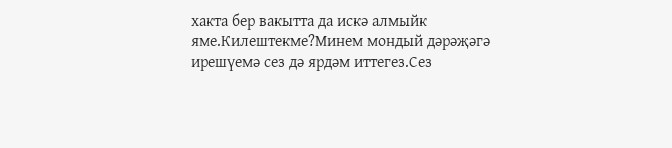хакта бер вакытта да искә алмыйк яме.Килештекме?Минем мондый дәрәҗәгә ирешүемә сез дә ярдәм иттегез.Сез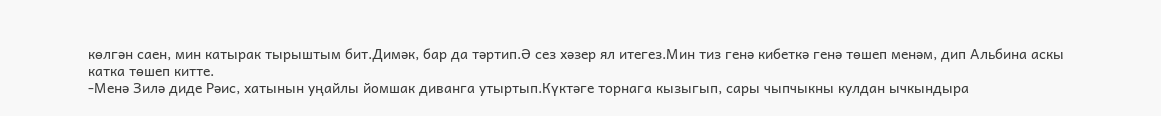көлгән саен, мин катырак тырыштым бит.Димәк, бар да тәртип.Ә сез хәзер ял итегез.Мин тиз генә кибеткә генә төшеп менәм, дип Альбина аскы катка төшеп китте.
-Менә Зилә диде Рәис, хатынын уңайлы йомшак диванга утыртып.Күктәге торнага кызыгып, сары чыпчыкны кулдан ычкындыра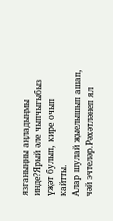язганыңны аңладыңмы инде?Ярый әле чыпчыгыбыз үҗәт булып, кире очып кайтты.
Алар шулай җыелышып ашап, чәй эчтеләр.Рәхәтләнеп ял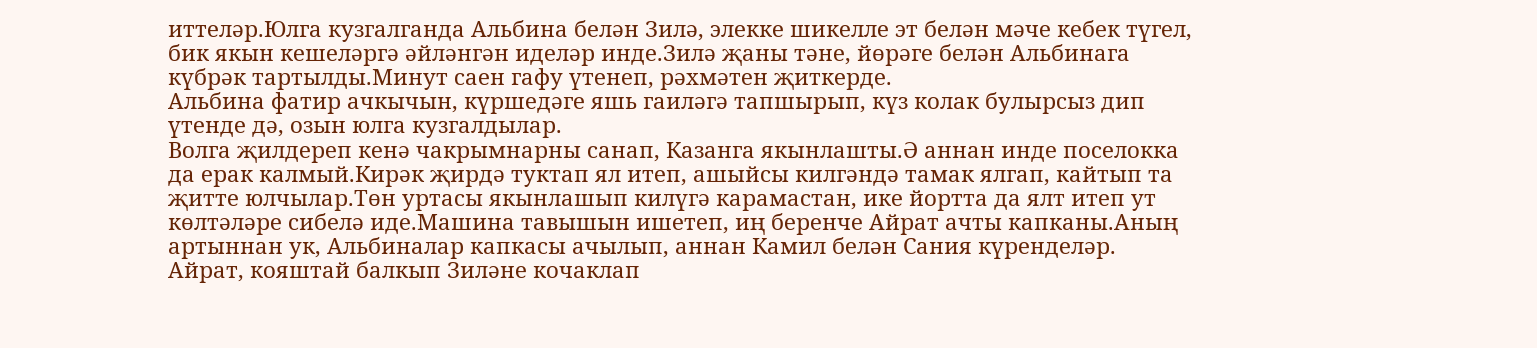иттеләр.Юлга кузгалганда Альбина белән Зилә, элекке шикелле эт белән мәче кебек түгел, бик якын кешеләргә әйләнгән иделәр инде.Зилә җаны тәне, йөрәге белән Альбинага күбрәк тартылды.Минут саен гафу үтенеп, рәхмәтен җиткерде.
Альбина фатир ачкычын, күршедәге яшь гаиләгә тапшырып, күз колак булырсыз дип үтенде дә, озын юлга кузгалдылар.
Волга җилдереп кенә чакрымнарны санап, Казанга якынлашты.Ә аннан инде поселокка да ерак калмый.Кирәк җирдә туктап ял итеп, ашыйсы килгәндә тамак ялгап, кайтып та җитте юлчылар.Төн уртасы якынлашып килүгә карамастан, ике йортта да ялт итеп ут көлтәләре сибелә иде.Машина тавышын ишетеп, иң беренче Айрат ачты капканы.Аның артыннан ук, Альбиналар капкасы ачылып, аннан Камил белән Сания күренделәр.
Айрат, кояштай балкып Зиләне кочаклап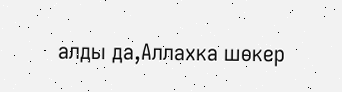алды да,Аллахка шөкер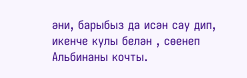әни, барыбыз да исән сау дип, икенче кулы белән , сөенеп Альбинаны кочты.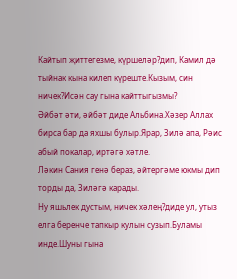Кайтып җиттегезме, күршеләр?дип, Камил дә тыйнак кына килеп күреште.Кызым, син ничек?Исән сау гына кайттыгызмы?
Әйбәт әти, әйбәт диде Альбина.Хәзер Аллах бирса бар да яхшы булыр.Ярар, Зилә апа, Рәис абый покалар, иртәгә хәтле.
Ләкин Сания генә бераз, әйтергәме юкмы дип торды да, Зиләгә карады.
Ну яшьлек дустым, ничек хәлең?диде ул, утыз елга беренче тапкыр кулын сузып.Буламы инде.Шуны гына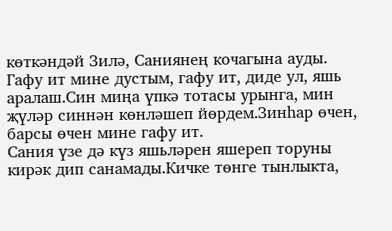көткәндәй Зилә, Саниянең кочагына ауды.
Гафу ит мине дустым, гафу ит, диде ул, яшь аралаш.Син миңа үпкә тотасы урынга, мин җүләр синнән көнләшеп йөрдем.Зинһар өчен, барсы өчен мине гафу ит.
Сания үзе дә күз яшьләрен яшереп торуны кирәк дип санамады.Кичке төнге тынлыкта,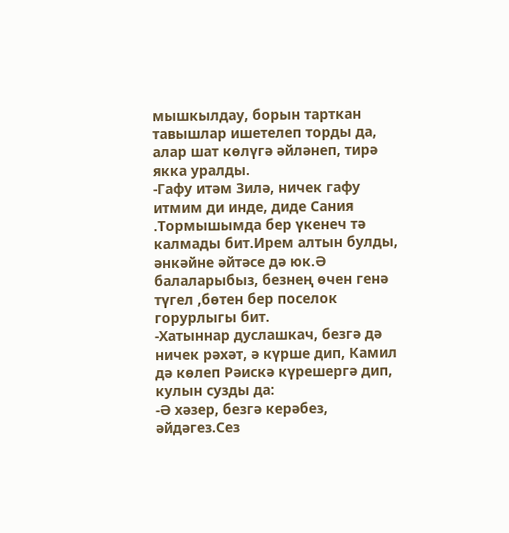мышкылдау, борын тарткан тавышлар ишетелеп торды да, алар шат көлүгә әйләнеп, тирә якка уралды.
-Гафу итәм Зилә, ничек гафу итмим ди инде, диде Сания .Тормышымда бер үкенеч тә калмады бит.Ирем алтын булды, әнкәйне әйтәсе дә юк.Ә балаларыбыз, безнең өчен генә түгел ,бөтен бер поселок горурлыгы бит.
-Хатыннар дуслашкач, безгә дә ничек рәхәт, ә күрше дип, Камил дә көлеп Рәискә күрешергә дип, кулын сузды да:
-Ә хәзер, безгә керәбез, әйдәгез.Сез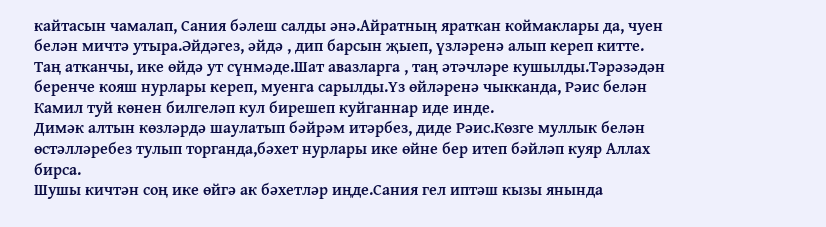кайтасын чамалап, Сания бәлеш салды әнә.Айратның яраткан коймаклары да, чуен белән мичтә утыра.Әйдәгез, әйдә , дип барсын җыеп, үзләренә алып кереп китте.
Таң атканчы, ике өйдә ут сүнмәде.Шат авазларга , таң әтәчләре кушылды.Тәрәзәдән беренче кояш нурлары кереп, муенга сарылды.Үз өйләренә чыкканда, Рәис белән Камил туй көнен билгеләп кул бирешеп куйганнар иде инде.
Димәк алтын көзләрдә шаулатып бәйрәм итәрбез, диде Рәис.Көзге муллык белән өстәлләребез тулып торганда,бәхет нурлары ике өйне бер итеп бәйләп куяр Аллах бирса.
Шушы кичтән соң ике өйгә ак бәхетләр иңде.Сания гел иптәш кызы янында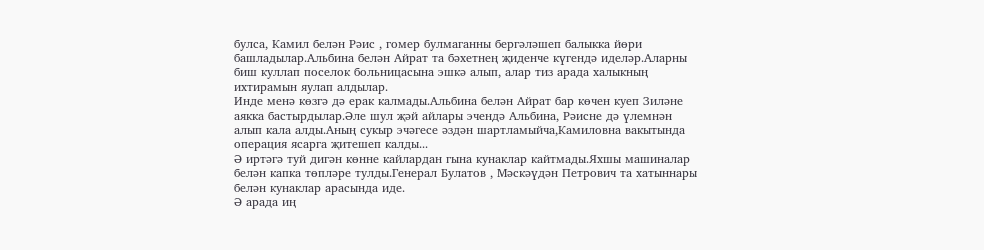булса, Камил белән Рәис , гомер булмаганны бергәләшеп балыкка йөри башладылар.Альбина белән Айрат та бәхетнең җиденче күгендә иделәр.Аларны биш куллап поселок больницасына эшкә алып, алар тиз арада халыкның ихтирамын яулап алдылар.
Инде менә көзгә дә ерак калмады.Альбина белән Айрат бар көчен куеп Зиләне аякка бастырдылар.Әле шул җәй айлары эчендә Альбина, Рәисне дә үлемнән алып кала алды.Аның сукыр эчәгесе әздән шартламыйча,Камиловна вакытында операция ясарга җитешеп калды...
Ә иртәгә туй дигән көнне кайлардан гына кунаклар кайтмады.Яхшы машиналар белән капка төпләре тулды.Генерал Булатов , Мәскәүдән Петрович та хатыннары белән кунаклар арасында иде.
Ә арада иң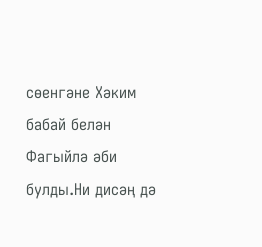сөенгәне Хәким бабай белән Фагыйлә әби булды.Ни дисәң дә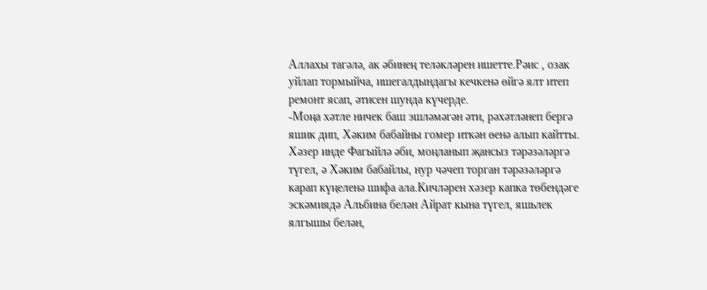Аллахы тагәлә, ак әбинең теләкләрен ишетте.Рәис , озак уйлап тормыйча, ишегалдындагы кечкенә өйгә ялт итеп ремонт ясап, әтисен шунда күчерде.
-Моңа хәтле ничек баш эшләмәгән әти, рәхәтләнеп бергә яшик дип, Хәким бабайны гомер иткән өенә алып кайтты.
Хәзер инде Фагыйлә әби, моңланып җансыз тәрәзәләргә түгел, ә Хәким бабайлы, нур чәчеп торган тәрәзәләргә карап күңеленә шифа ала.Кичләрен хәзер капка төбендәге эскәмиядә Альбина белән Айрат кына түгел, яшьлек ялгышы белән,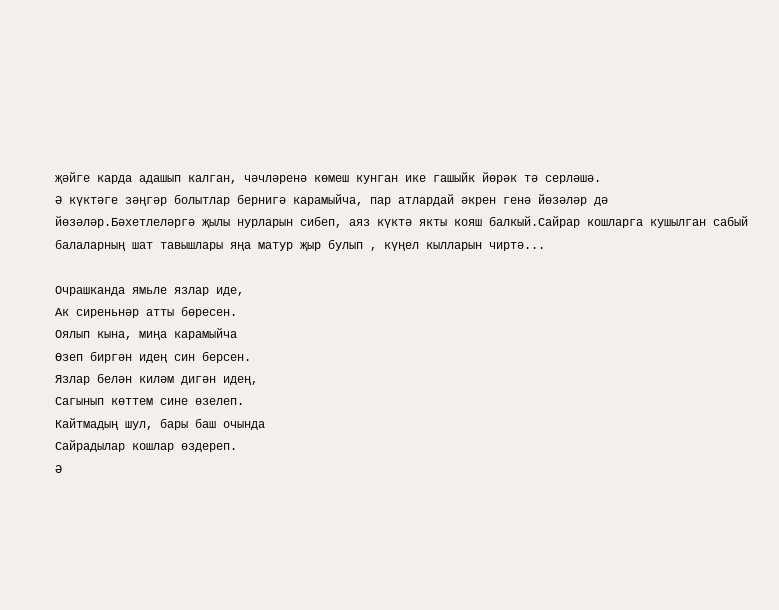җәйге карда адашып калган, чәчләренә көмеш кунган ике гашыйк йөрәк тә серләшә.
Ә күктәге зәңгәр болытлар бернигә карамыйча, пар атлардай әкрен генә йөзәләр дә йөзәләр.Бәхетлеләргә җылы нурларын сибеп, аяз күктә якты кояш балкый.Сайрар кошларга кушылган сабый балаларның шат тавышлары яңа матур җыр булып , күңел кылларын чиртә...

Очрашканда ямьле язлар иде,
Ак сиреньнәр атты бөресен.
Оялып кына, миңа карамыйча
Өзеп биргән идең син берсен.
Язлар белән киләм дигән идең,
Сагынып көттем сине өзелеп.
Кайтмадың шул, бары баш очында
Сайрадылар кошлар өздереп.
Ә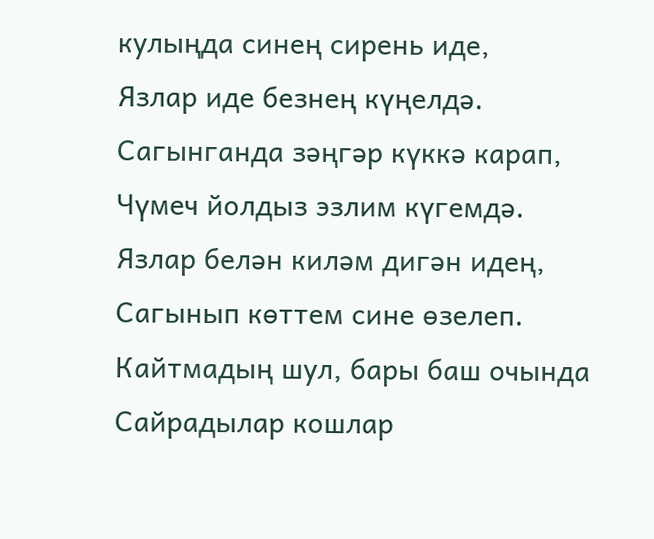кулыңда синең сирень иде,
Язлар иде безнең күңелдә.
Сагынганда зәңгәр күккә карап,
Чүмеч йолдыз эзлим күгемдә.
Язлар белән киләм дигән идең,
Сагынып көттем сине өзелеп.
Кайтмадың шул, бары баш очында
Сайрадылар кошлар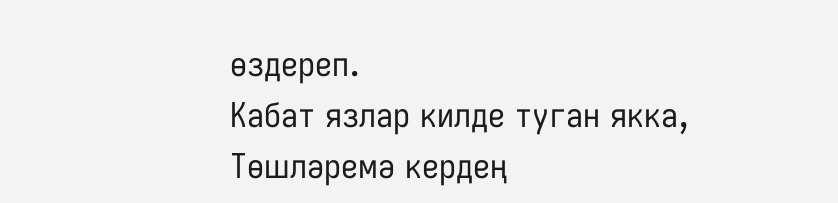өздереп.
Кабат язлар килде туган якка,
Төшләремә кердең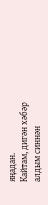яңадан.
Кайтам, дигән хәбәр алдым синнән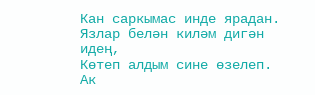Кан саркымас инде ярадан.
Язлар белән киләм дигән идең,
Көтеп алдым сине өзелеп.
Ак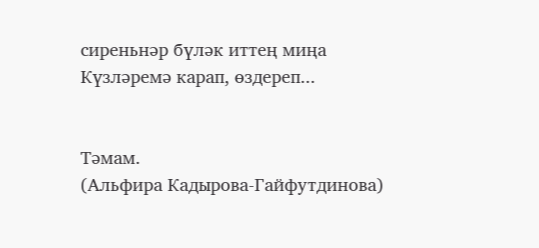сиреньнәр бүләк иттең миңа
Күзләремә карап, өздереп...


Тәмам.
(Альфира Кадырова-Гайфутдинова)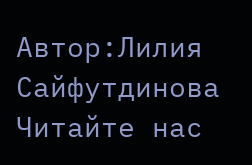Автор:Лилия Сайфутдинова
Читайте нас